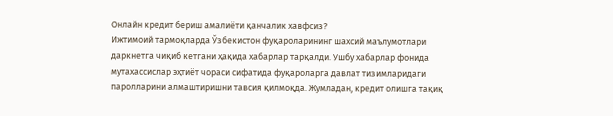Онлайн кредит бериш амалиёти қанчалик хавфсиз?
Ижтимоий тармоқларда Ўзбекистон фуқароларининг шахсий маълумотлари даркнетга чиқиб кетгани ҳақида хабарлар тарқалди. Ушбу хабарлар фонида мутахассислар эҳтиёт чораси сифатида фуқароларга давлат тизимларидаги паролларини алмаштиришни тавсия қилмоқда. Жумладан, кредит олишга тақиқ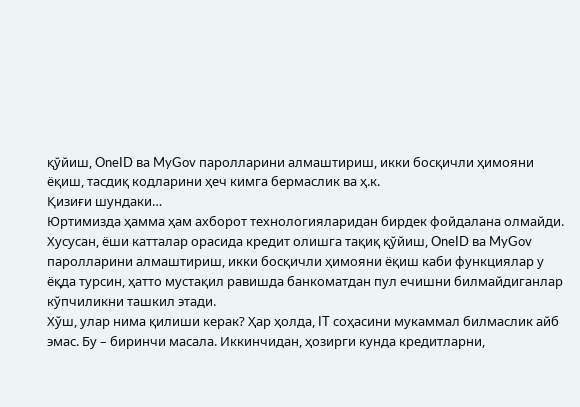қўйиш, OneID ва MyGov паролларини алмаштириш, икки босқичли ҳимояни ёқиш, тасдиқ кодларини ҳеч кимга бермаслик ва ҳ.к.
Қизиғи шундаки…
Юртимизда ҳамма ҳам ахборот технологияларидан бирдек фойдалана олмайди. Хусусан, ёши катталар орасида кредит олишга тақиқ қўйиш, OneID ва MyGov паролларини алмаштириш, икки босқичли ҳимояни ёқиш каби функциялар у ёқда турсин, ҳатто мустақил равишда банкоматдан пул ечишни билмайдиганлар кўпчиликни ташкил этади.
Хўш, улар нима қилиши керак? Ҳар ҳолда, IT соҳасини мукаммал билмаслик айб эмас. Бу – биринчи масала. Иккинчидан, ҳозирги кунда кредитларни,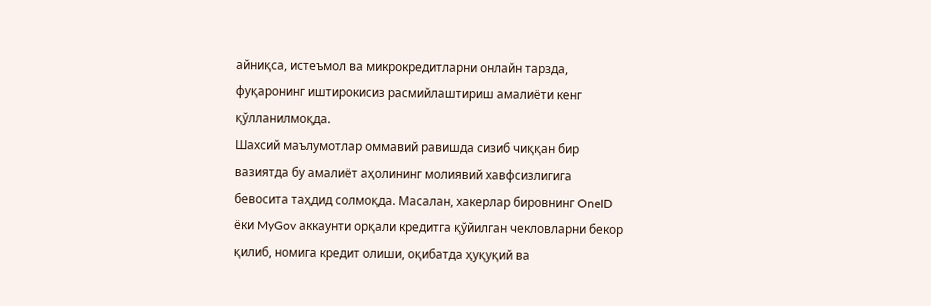айниқса, истеъмол ва микрокредитларни онлайн тарзда, фуқаронинг иштирокисиз расмийлаштириш амалиёти кенг қўлланилмоқда.
Шахсий маълумотлар оммавий равишда сизиб чиққан бир вазиятда бу амалиёт аҳолининг молиявий хавфсизлигига бевосита таҳдид солмоқда. Масалан, хакерлар бировнинг OneID ёки MyGov аккаунти орқали кредитга қўйилган чекловларни бекор қилиб, номига кредит олиши, оқибатда ҳуқуқий ва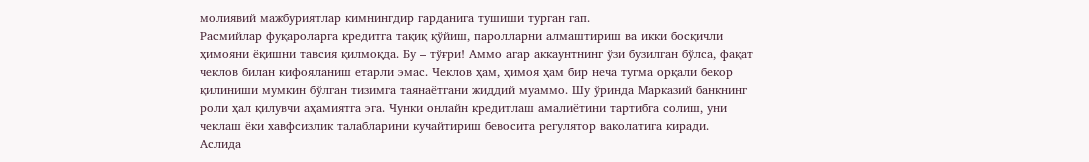молиявий мажбуриятлар кимнингдир гарданига тушиши турган гап.
Расмийлар фуқароларга кредитга тақиқ қўйиш, паролларни алмаштириш ва икки босқичли ҳимояни ёқишни тавсия қилмоқда. Бу – тўғри! Аммо агар аккаунтнинг ўзи бузилган бўлса, фақат чеклов билан кифояланиш етарли эмас. Чеклов ҳам, ҳимоя ҳам бир неча тугма орқали бекор қилиниши мумкин бўлган тизимга таянаётгани жиддий муаммо. Шу ўринда Марказий банкнинг роли ҳал қилувчи аҳамиятга эга. Чунки онлайн кредитлаш амалиётини тартибга солиш, уни чеклаш ёки хавфсизлик талабларини кучайтириш бевосита регулятор ваколатига киради.
Аслида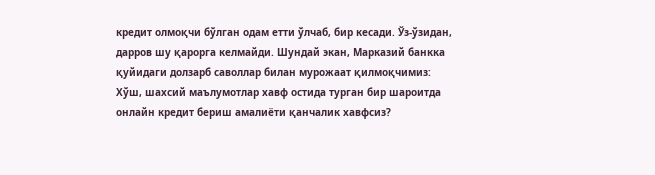кредит олмоқчи бўлган одам етти ўлчаб, бир кесади. Ўз-ўзидан, дарров шу қарорга келмайди. Шундай экан, Марказий банкка қуйидаги долзарб саволлар билан мурожаат қилмоқчимиз:
Хўш, шахсий маълумотлар хавф остида турган бир шароитда онлайн кредит бериш амалиёти қанчалик хавфсиз?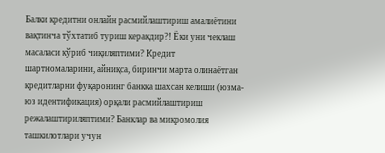Балки кредитни онлайн расмийлаштириш амалиётини вақтинча тўхтатиб туриш керакдир?! Ёки уни чеклаш масаласи кўриб чиқиляптими? Кредит шартномаларини, айниқса, биринчи марта олинаётган кредитларни фуқаронинг банкка шахсан келиши (юзма-юз идентификация) орқали расмийлаштириш режалаштириляптими? Банклар ва микромолия ташкилотлари учун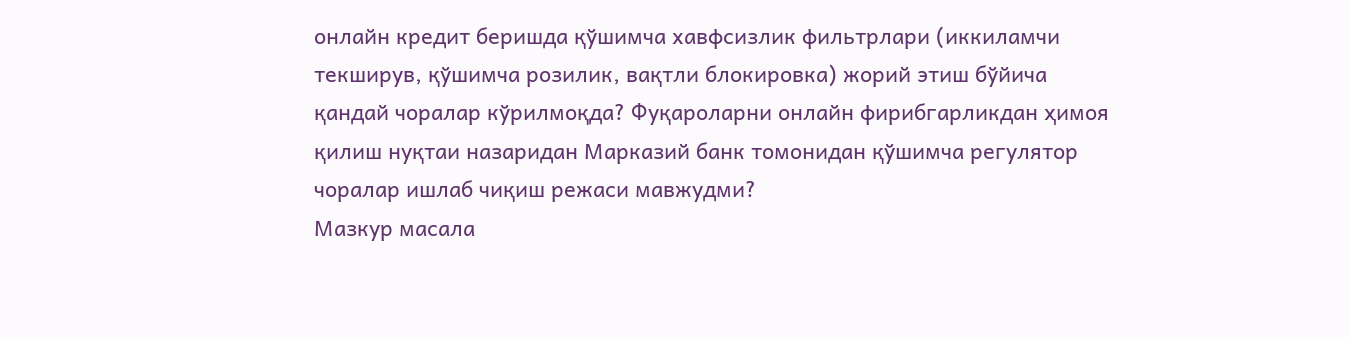онлайн кредит беришда қўшимча хавфсизлик фильтрлари (иккиламчи текширув, қўшимча розилик, вақтли блокировка) жорий этиш бўйича қандай чоралар кўрилмоқда? Фуқароларни онлайн фирибгарликдан ҳимоя қилиш нуқтаи назаридан Марказий банк томонидан қўшимча регулятор чоралар ишлаб чиқиш режаси мавжудми?
Мазкур масала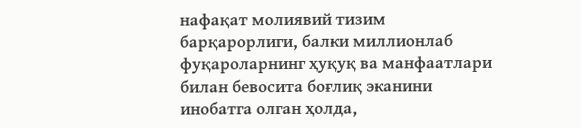нафақат молиявий тизим барқарорлиги, балки миллионлаб фуқароларнинг ҳуқуқ ва манфаатлари билан бевосита боғлиқ эканини инобатга олган ҳолда,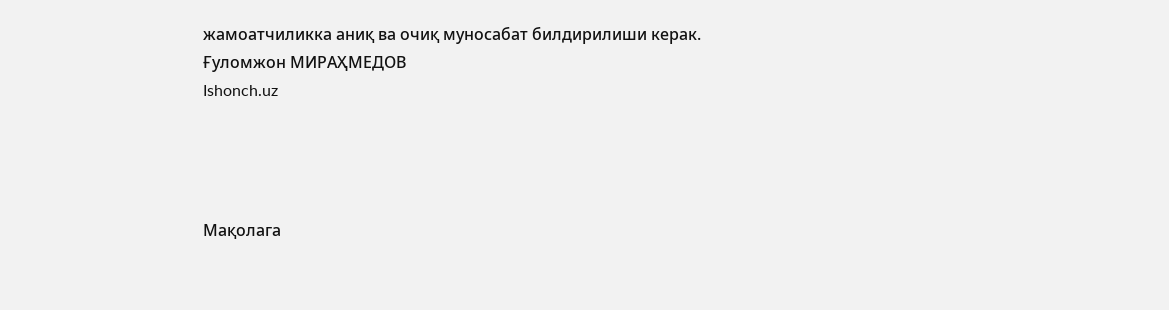жамоатчиликка аниқ ва очиқ муносабат билдирилиши керак.
Ғуломжон МИРАҲМЕДОВ
Ishonch.uz




Mақолага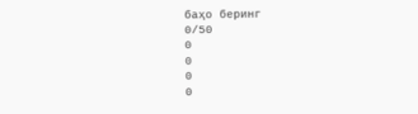баҳо беринг
0/50
0
0
0
0